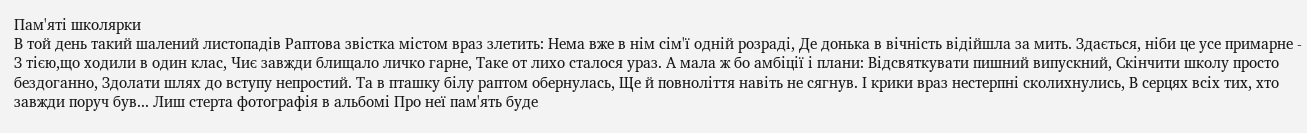Пам'яті школярки
В той день такий шалений листопадів Раптова звістка містом враз злетить: Нема вже в нім сім'ї одній розраді, Де донька в вічність відійшла за мить. Здається, ніби це усе примарне - З тією,що ходили в один клас, Чиє завжди блищало личко гарне, Таке от лихо сталося ураз. А мала ж бо амбіції і плани: Відсвяткувати пишний випускний, Скінчити школу просто бездоганно, Здолати шлях до вступу непростий. Та в пташку білу раптом обернулась, Ще й повноліття навіть не сягнув. І крики враз нестерпні сколихнулись, В серцях всіх тих, хто завжди поруч був... Лиш стерта фотографія в альбомі Про неї пам'ять буде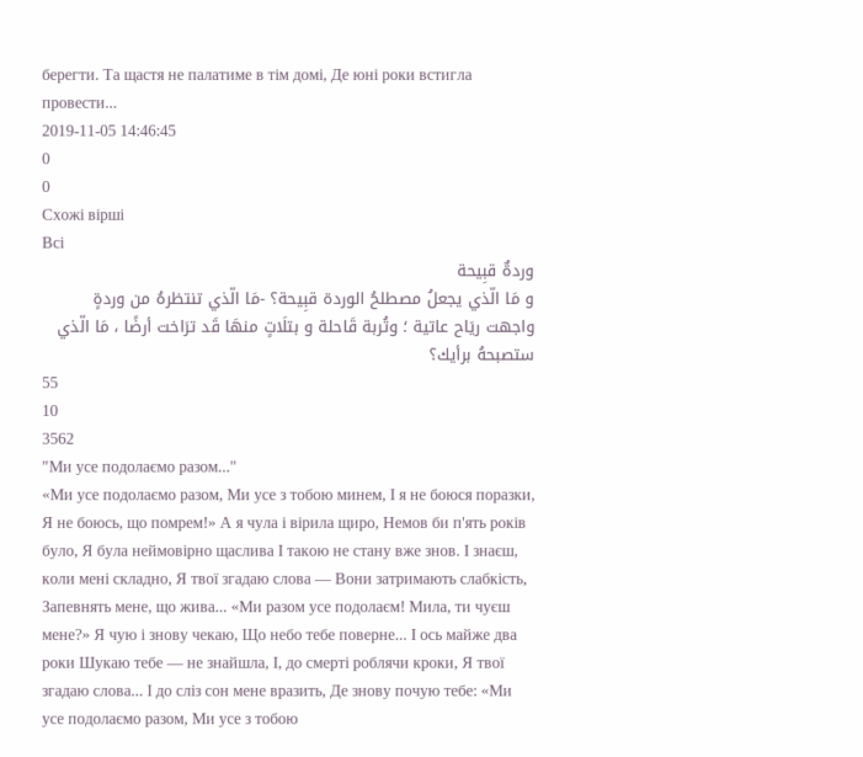берегти. Та щастя не палатиме в тім домі, Де юні роки встигла провести...
2019-11-05 14:46:45
0
0
Схожі вірші
Всі
وردةٌ قبِيحة
و مَا الّذي يجعلُ مصطلحُ الوردة قبِيحة؟ -مَا الّذي تنتظرهُ من وردةٍ واجهت ريَاح عاتية ؛ وتُربة قَاحلة و بتلَاتٍ منهَا قَد ترَاخت أرضًا ، مَا الّذي ستصبحهُ برأيك؟
55
10
3562
"Ми усе подолаємо разом..."
«Ми усе подолаємо разом, Ми усе з тобою минем, І я не боюся поразки, Я не боюсь, що помрем!» А я чула і вірила щиро, Немов би п'ять років було, Я була неймовірно щаслива І такою не стану вже знов. І знаєш, коли мені складно, Я твої згадаю слова — Вони затримають слабкість, Запевнять мене, що жива... «Ми разом усе подолаєм! Мила, ти чуєш мене?» Я чую і знову чекаю, Що небо тебе поверне... І ось майже два роки Шукаю тебе — не знайшла, І, до смерті роблячи кроки, Я твої згадаю слова... І до сліз сон мене вразить, Де знову почую тебе: «Ми усе подолаємо разом, Ми усе з тобою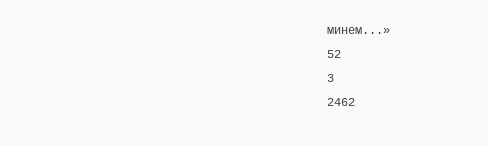минем...»
52
3
2462